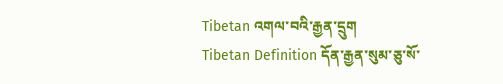Tibetan འགལ་བའི་རྒྱན་དྲུག
Tibetan Definition དོན་རྒྱན་སུམ་ཅུ་སོ་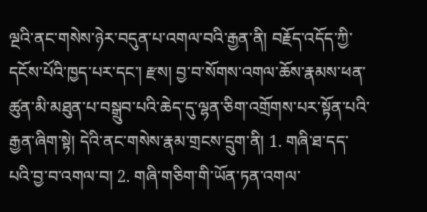ལྔའི་ནང་གསེས་ཉེར་བདུན་པ་འགལ་བའི་རྒྱན་ནི། བརྗོད་འདོད་ཀྱི་དངོས་པོའི་ཁྱད་པར་དང་། རྫས། བྱ་བ་སོགས་འགལ་ཆོས་རྣམས་ཕན་ཚུན་མི་མཐུན་པ་བསྒྲུབ་པའི་ཆེད་དུ་ལྷན་ཅིག་འགྲོགས་པར་སྟོན་པའི་རྒྱན་ཞིག་སྟེ། དེའི་ནང་གསེས་རྣམ་གྲངས་དྲུག་ནི། 1. གཞི་ཐ་དད་པའི་བྱ་བ་འགལ་བ། 2. གཞི་གཅིག་གི་ཡོན་ཏན་འགལ་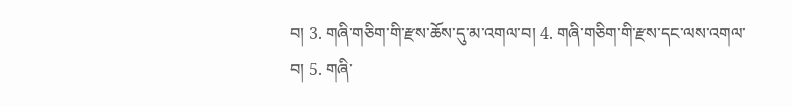བ། 3. གཞི་གཅིག་གི་རྫས་ཆོས་དུ་མ་འགལ་བ། 4. གཞི་གཅིག་གི་རྫས་དང་ལས་འགལ་བ། 5. གཞི་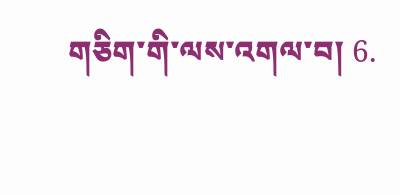གཅིག་གི་ལས་འགལ་བ། 6.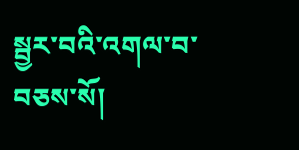སྦྱར་བའི་འགལ་བ་བཅས་སོ།